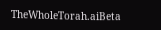TheWholeTorah.aiBeta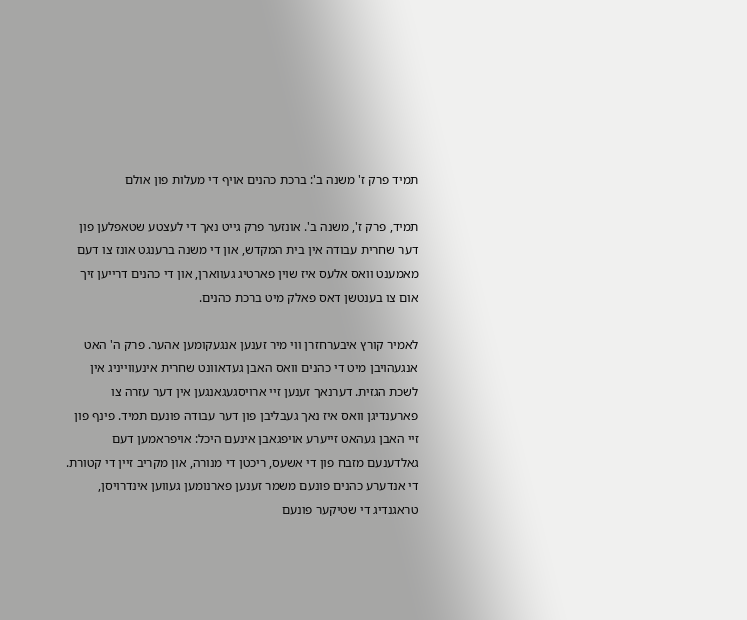תמיד פרק ז' משנה ב': ברכת כהנים אויף די מעלות פון אולם

תמיד, פרק ז', משנה ב'. אונזער פרק גייט נאך די לעצטע שטאפלען פון דער שחרית עבודה אין בית המקדש, און די משנה ברענגט אונז צו דעם מאמענט וואס אלעס איז שוין פארטיג געווארן, און די כהנים דרייען זיך אום צו בענטשן דאס פאלק מיט ברכת כהנים.

לאמיר קורץ איבערחזרן ווי מיר זענען אנגעקומען אהער. פרק ה' האט אנגעהויבן מיט די כהנים וואס האבן געדאוונט שחרית אינעווייניג אין לשכת הגזית. דערנאך זענען זיי ארויסגעגאנגען אין דער עזרה צו פארענדיגן וואס איז נאך געבליבן פון דער עבודה פונעם תמיד. פינף פון זיי האבן געהאט זייערע אויפגאבן אינעם היכל: אויפראמען דעם גאלדענעם מזבח פון די אשעס, ריכטן די מנורה, און מקריב זיין די קטורת. די אנדערע כהנים פונעם משמר זענען פארנומען געווען אינדרויסן, טראגנדיג די שטיקער פונעם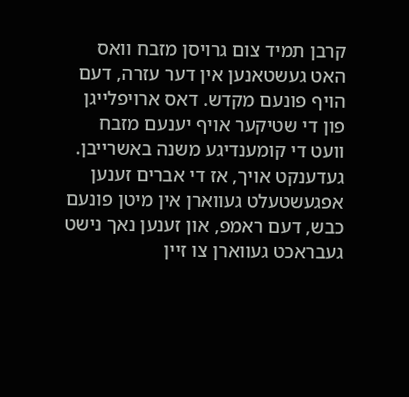קרבן תמיד צום גרויסן מזבח וואס האט געשטאנען אין דער עזרה, דעם הויף פונעם מקדש. דאס ארויפלייגן פון די שטיקער אויף יענעם מזבח וועט די קומענדיגע משנה באשרייבן. געדענקט אויך, אז די אברים זענען אפגעשטעלט געווארן אין מיטן פונעם כבש, דעם ראמפ, און זענען נאך נישט געבראכט געווארן צו זיין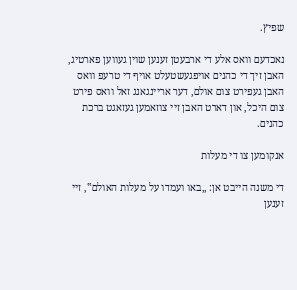שפיץ.

נאכדעם וואס אלע די ארבעטן זענען שוין געווען פארטיג, האבן זיך די כהנים אויפגעשטעלט אויף די טרעפ וואס האבן געפירט צום אולם, דער אריינגאנג זאל וואס פירט צום היכל, און דארט האבן זיי צוזאמען געזאגט ברכת כהנים.

אנקומען צו די מעלות

די משנה הייבט אן: „באו ועמדו על מעלות האולם‟, זיי זענען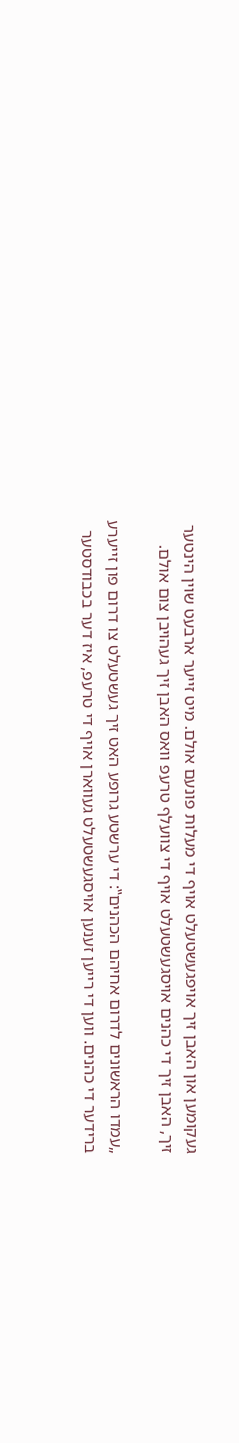געקומען און האבן זיך אויפגעשטעלט אויף די מעלות פונעם אולם. מיט זייער ארבעט שוין הינטער זיך, האבן זיך די כהנים אויסגעשטעלט אויף די צוועלף טרעפ וואס האבן זיך געהויבן צום אולם.

„עמדו הראשונים לדרום אחיהם הכהנים‟: די ערשטע גרופע האט זיך געשטעלט צו דרום פון זייערע ברידער די כהנים. ווען די רייען זענען אויסגעשטעלט געווארן אויף די טרעפ, איז דער בכבודסטער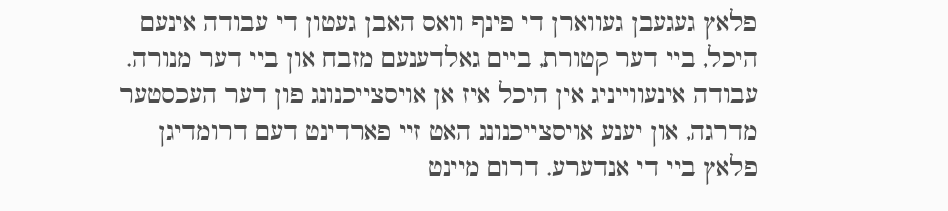פלאץ געגעבן געווארן די פינף וואס האבן געטון די עבודה אינעם היכל, ביי דער קטורת, ביים גאלדענעם מזבח און ביי דער מנורה. עבודה אינעווייניג אין היכל איז אן אויסצייכנונג פון דער העכסטער מדרגה, און יענע אויסצייכנונג האט זיי פארדינט דעם דרומדיגן פלאץ ביי די אנדערע. דרום מיינט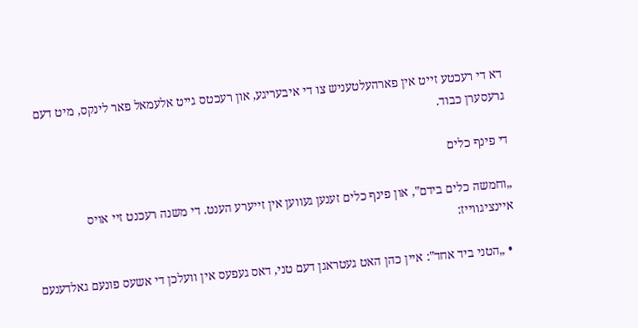דא די רעכטע זייט אין פארהעלטעניש צו די איבעריגע, און רעכטס גייט אלעמאל פאר לינקס, מיט דעם גרעסערן כבוד.

די פינף כלים

„וחמשה כלים בידם‟, און פינף כלים זענען געווען אין זייערע הענט. די משנה רעכנט זיי אויס איינציגווייז:

  • „הטני ביד אחד‟: איין כהן האט געטראגן דעם טני, דאס געפעס אין וועלכן די אשעס פונעם גאלדענעם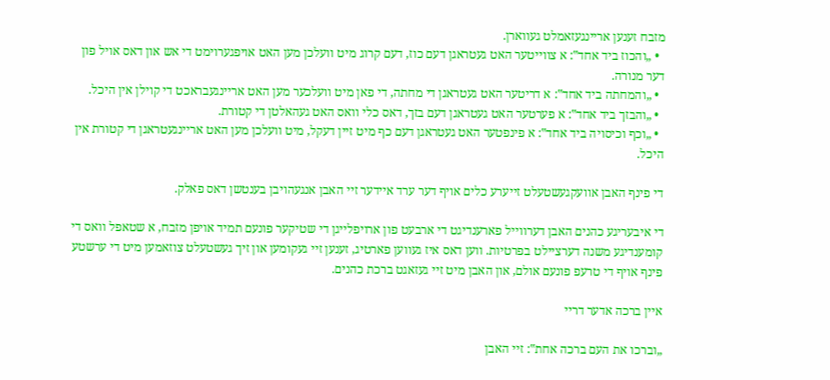מזבח זענען אריינגעזאמלט געווארן.
  • „והכוז ביד אחד‟: א צווייטער האט געטראגן דעם כוז, דעם קרוג מיט וועלכן מען האט אויפגערוימט די אש און דאס אויל פון דער מנורה.
  • „והמחתה ביד אחד‟: א דריטער האט געטראגן די מחתה, די פאן מיט וועלכער מען האט אריינגעבראכט די קוילן אין היכל.
  • „והבזך ביד אחד‟: א פערטער האט געטראגן דעם בזך, דאס כלי וואס האט געהאלטן די קטורת.
  • „וכף וכיסויה ביד אחד‟: א פינפטער האט געטראגן דעם כף מיט זיין דעקל, מיט וועלכן מען האט אריינגעטראגן די קטורת אין היכל.

די פינף האבן אוועקגעשטעלט זייערע כלים אויף דער ערד איידער זיי האבן אנגעהויבן בענטשן דאס פאלק.

די איבעריגע כהנים האבן דערווייל פארענדיגט די ארבעט פון ארויפלייגן די שטיקער פונעם תמיד אויפן מזבח, א שטאפל וואס די קומענדיגע משנה דערציילט בפרטיות. ווען דאס איז געווען פארטיג, זענען זיי געקומען און זיך געשטעלט צוזאמען מיט די ערשטע פינף אויף די טרעפ פונעם אולם, און האבן מיט זיי געזאגט ברכת כהנים.

איין ברכה אדער דריי

„וברכו את העם ברכה אחת‟: זיי האבן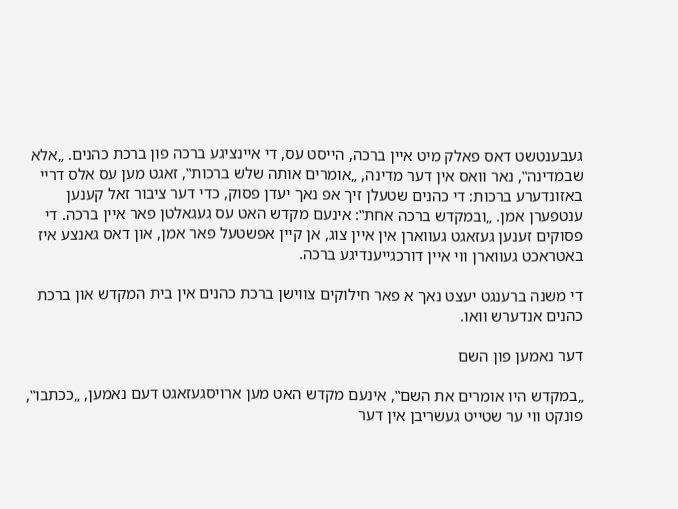געבענטשט דאס פאלק מיט איין ברכה, הייסט עס, די איינציגע ברכה פון ברכת כהנים. „אלא שבמדינה‟, נאר וואס אין דער מדינה, „אומרים אותה שלש ברכות‟, זאגט מען עס אלס דריי באזונדערע ברכות: די כהנים שטעלן זיך אפ נאך יעדן פסוק, כדי דער ציבור זאל קענען ענטפערן אמן. „ובמקדש ברכה אחת‟: אינעם מקדש האט עס געגאלטן פאר איין ברכה. די פסוקים זענען געזאגט געווארן אין איין צוג, אן קיין אפשטעל פאר אמן, און דאס גאנצע איז באטראכט געווארן ווי איין דורכגייענדיגע ברכה.

די משנה ברענגט יעצט נאך א פאר חילוקים צווישן ברכת כהנים אין בית המקדש און ברכת כהנים אנדערש וואו.

דער נאמען פון השם

„במקדש היו אומרים את השם‟, אינעם מקדש האט מען ארויסגעזאגט דעם נאמען, „ככתבו‟, פונקט ווי ער שטייט געשריבן אין דער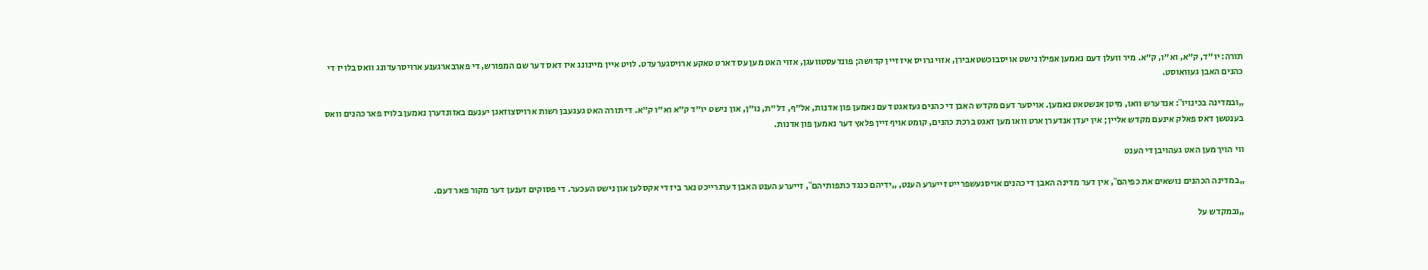תורה: יו״ד, ק״א, וא״ו, ק״א. מיר וועלן דעם נאמען אפילו נישט אויסבוכשטאבירן, אזוי גרויס איז זיין קדושה; פונדעסטוועגן, אזוי האט מען עס דארט טאקע ארויסגערעדט. לויט איין מיינונג איז דאס דער שם המפורש, די פארבארגענע ארויסרעדונג וואס בלויז די כהנים האבן געוואוסט.

„ובמדינה בכינויו‟: אנדערש וואו, מיטן אנשטאט נאמען. אויסער דעם מקדש האבן די כהנים געזאגט דעם נאמען פון אדנות, אל״ף, דל״ת, נו״ן, און נישט יו״ד ק״א וא״ו ק״א. די תורה האט געגעבן רשות ארויסצוזאגן יענעם באזונדערן נאמען בלויז פאר כהנים וואס בענטשן דאס פאלק אינעם מקדש אליין; אין יעדן אנדערן ארט וואו מען זאגט ברכת כהנים, קומט אויף זיין פלאץ דער נאמען פון אדנות.

ווי הויך מען האט געהויבן די הענט

„במדינה הכהנים נושאים את כפיהם‟, אין דער מדינה האבן די כהנים אויסגעשפרייט זייערע הענט, „ידיהם כנגד כתפותיהם‟, זייערע הענט האבן דערגרייכט נאר ביז די אקסלען און נישט העכער. די פסוקים זענען דער מקור פאר דעם.

„ובמקדש על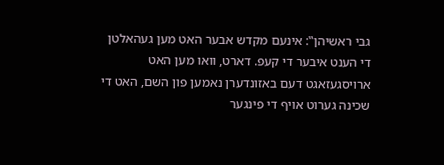גבי ראשיהן‟: אינעם מקדש אבער האט מען געהאלטן די הענט איבער די קעפ. דארט, וואו מען האט ארויסגעזאגט דעם באזונדערן נאמען פון השם, האט די שכינה גערוט אויף די פינגער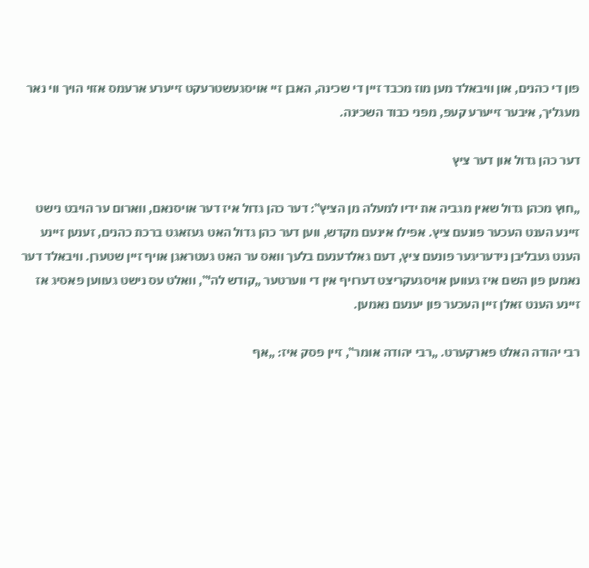פון די כהנים, און וויבאלד מען מוז מכבד זיין די שכינה, האבן זיי אויסגעשטרעקט זייערע ארעמס אזוי הויך ווי נאר מעגליך, איבער זייערע קעפ, מפני כבוד השכינה.

דער כהן גדול און דער ציץ

„חוץ מכהן גדול שאין מגביה את ידיו למעלה מן הציץ‟: דער כהן גדול איז דער אויסנאם, ווארום ער הויבט נישט זיינע הענט העכער פונעם ציץ. אפילו אינעם מקדש, ווען דער כהן גדול האט געזאגט ברכת כהנים, זענען זיינע הענט געבליבן נידעריגער פונעם ציץ, דעם גאלדענעם בלעך וואס ער האט געטראגן אויף זיין שטערן. וויבאלד דער נאמען פון השם איז געווען אויסגעקריצט דערויף אין די ווערטער „קודש לה'‟, וואלט עס נישט געווען פאסיג אז זיינע הענט זאלן זיין העכער פון יענעם נאמען.

רבי יהודה האלט פארקערט. „רבי יהודה אומר‟, זיין פסק איז: „אף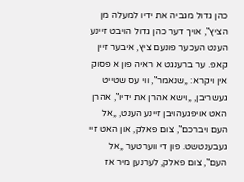כהן גדול מגביה את ידיו למעלה מן הציץ‟, אויך דער כהן גדול הויבט זיינע הענט העכער פונעם ציץ, איבער זיין קאפ. ער ברענגט א ראיה פון א פסוק אין ויקרא: „שנאמר‟, ווי עס שטייט געשריבן, „וישא אהרן את ידיו‟, אהרן האט אויפגעהויבן זיינע הענט, „אל העם ויברכם‟, צום פאלק, און האט זיי געבענטשט. פון די ווערטער „אל העם‟, צום פאלק, לערנען מיר אז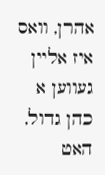אהרן, וואס איז אליין געווען א כהן גדול, האט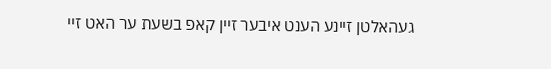געהאלטן זיינע הענט איבער זיין קאפ בשעת ער האט זיי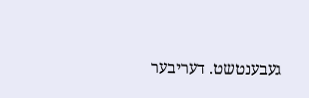געבענטשט. דעריבער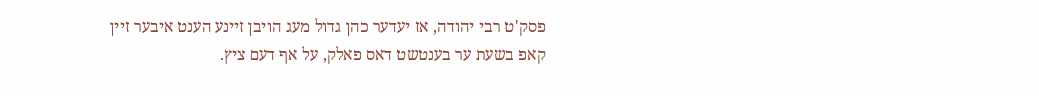פסק'ט רבי יהודה, אז יעדער כהן גדול מעג הויבן זיינע הענט איבער זיין קאפ בשעת ער בענטשט דאס פאלק, על אף דעם ציץ.